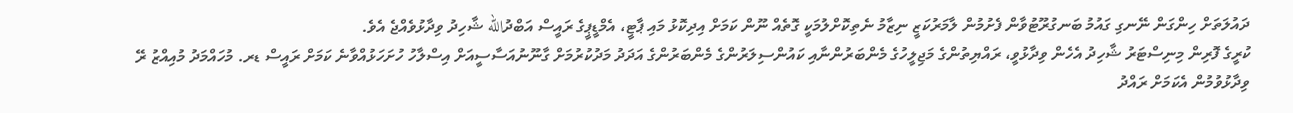ދައުލަތަށް ހިންގަން ނޭނގި ގައުމު ބަނގުރޫޓުވާން ފެށުމުން ލާމަރުކަޒީ ނިޒާމު ނެތިކޮށްލުމަކީ ގޮތެއް ނޫން ކަމަށް އިދިކޮޅު މައި ޕާޓީ، އެމްޑީޕީގެ ރައީސް އަބްދުالله ޝާހިދު ވިދާޅުވެއްޖެ އެވެ.
ކުރީގެ ފޮރިން މިނިސްޓަރު ޝާހިދު އެހެން ވިދާޅުވީ، ރައްޔިތުންގެ މަޖިލީހުގެ މެންބަރުންނާއި ކައުންސިލަރުންގެ މެންބަރުންގެ އަދަދު މަދުކުރުމަށް ގާނޫނުއަސާސީއަށް އިސްލާހު ހުށަހަޅުއްވާނެ ކަމަށް ރައީސް ޑރ. މުހައްމަދު މުއިއްޒު ރޭ ވިދާޅުވުމުން އެކަމަށް ރައްދު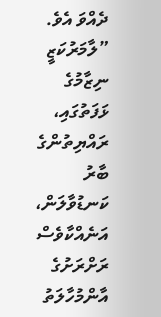ދެއްވަ އެވެ.
”ލާމަރުކަޒީ ނިޒާމުގެ ޅަފަތުގައި، ރައްޔިތުންގެ ބާރު ކަނޑުވާލަން، އަނެއްކާވެސް ރަށްރަށުގެ އާންމުހާލަތު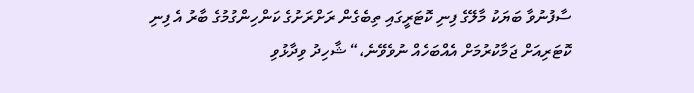ސާފުނުވާ ބަޔަކު މާލޭގެ ފިނި ކޮޓަރީގައި ތިބެގެން ރަށްރަށުގެ ކަންހިންގުމުގެ ބާރު އެ ފިނި ކޮޓަރިއަށް ޖަމާކުރުމަށް އެއްބަހެއް ނުވެވޭނެ،“ ޝާހިދު ވިދާޅުވި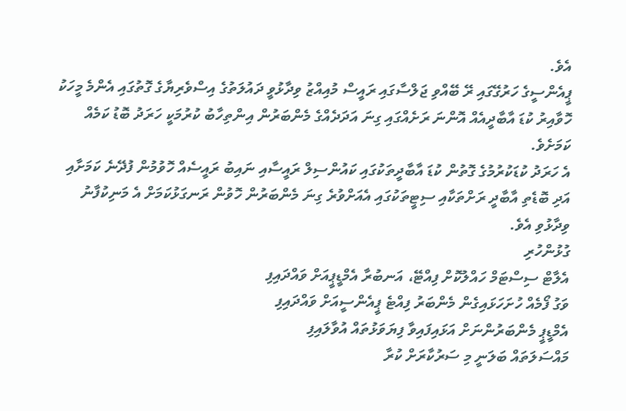އެވެ.
ޕީއެންސީގެ ހަރުގޭގައި ރޭ ބޭއްވި ޖަލްސާގައި ރައީސް މުއިއްޒު ވިދާޅުވީ ދައުލަތުގެ އިސްވެރިޔާގެ ގޮތުގައި އެންމެ މީހަކު ހޮވާއިރު ކުޑަ އާބާދީއެއް އޮންނަ ރަށެއްގައި ގިނަ އަދަދެއްގެ މެންބަރުން އިންތިހާބު ކުރުމަކީ ހަރަދު ބޮޑު ކަމެއް ކަމަށެވެ.
އެ ހަރަދު ކުޑަކުރުމުގެ ގޮތުން ކުޑަ އާބާދީތަކުގައި ކައުންސިލް ރައީސާއި ނައިބު ރައީސެއް ހޮވުމުން ފުދޭނެ ކަމަށާއި އަދި ބޮޑެތި އާބާދީ ރަށްތަކާއި ސިޓީތަކުގައި އެއަށްވުރެ ގިނަ މެންބަރުން ހޮވުން ރަނގަޅުކަމަށް އެ މަނިކުފާނު ވިދާޅުވި އެވެ.
ގުޅުންހުރި
އެލާޓް ސިސްޓަމް ހައްލުކޮށް ފިއްޓޭ، އަނބުރާ އެމްޑީޕީއަށް ވައްދައިފި
ވަގު ފޯމެއް ހުށަހަޅައިގެން މެންބަރު ފިއްޓެ ޕީއެންސީއަށް ވައްދައިފި
އެމްޑީޕީ މެންބަރުންނަށް އަޅައިފައިވާ ފިޔަވަޅުތައް އުވާލައިފި
މައްސަލަތައް ބަލަނީ މި ސަރުކާރަށް ކުރާ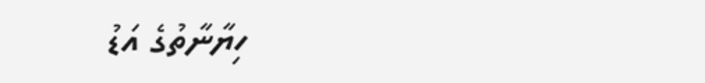ހިޔާނާތުގެ އަޑު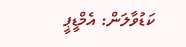ކަޑުވާލަން: އެމްޑީޕީ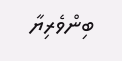ބިންވެރިޔާ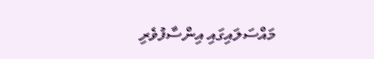މައްސަލައިގައި އިންސާފުވެރި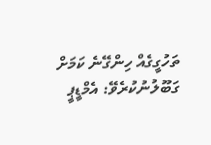ތަހުގީގެއް ހިންގޭނެ ކަމަށް ގަބޫލުނުކުރެވޭ: އެމްޑީޕީ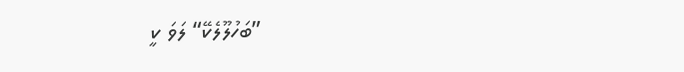”ބަހުލޫލެކޭ“ ލަވަ ކީ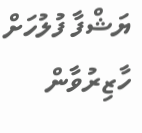ޔަޝްފާ ފުލުހަށް ހާޒިރުވާން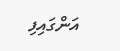އަންގައިފި